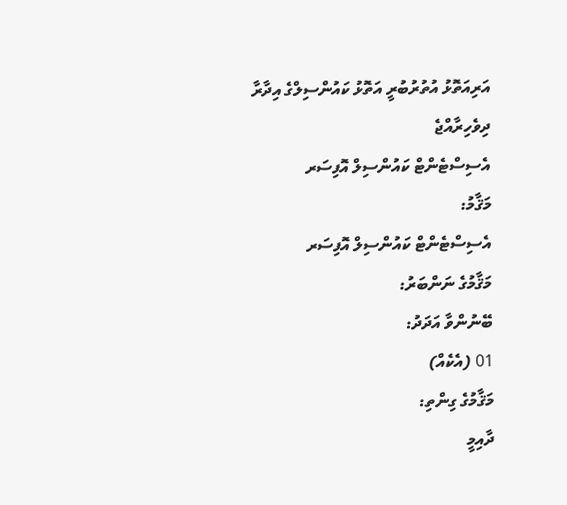އަރިއަތޮޅު އުތުރުބުރީ އަތޮޅު ކައުންސިލްގެ އިދާރާ
ދިވެހިރާއްޖެ
އެސިސްޓެންޓް ކައުންސިލް އޮފިސަރ
މަޤާމު:
އެސިސްޓެންޓް ކައުންސިލް އޮފިސަރ
މަޤާމުގެ ނަންބަރު:
ބޭނުންވާ އަދަދު:
01 (އެކެއް)
މަޤާމުގެ ގިންތި:
ދާއިމީ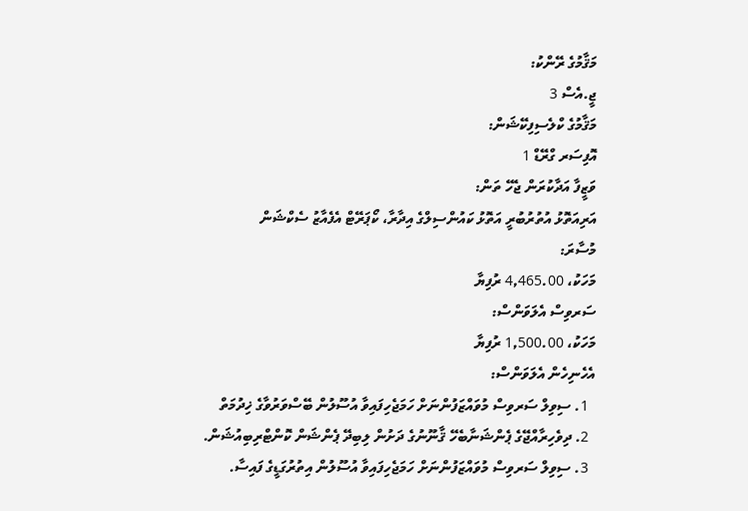މަޤާމުގެ ރޭންކު:
ޖީ.އެސް 3
މަޤާމުގެ ކްލެސިފިކޭޝަން:
އޮފިސަރ ގްރޭޑް 1
ވަޒީފާ އަދާކުރަން ޖެހޭ ތަން:
އަރިއަތޮޅު އުތުރުބުރީ އަތޮޅު ކައުންސިލްގެ އިދާރާ، ކޯޕަރޭޓް އެފެއާޒު ސެކްޝަން
މުސާރަ:
މަހަކު، 4,465.00 ރުފިޔާ
ސަރވިސް އެލަވަންސް:
މަހަކު، 1,500.00 ރުފިޔާ
އެހެނިހެން އެލަވަންސް:
  1. ސިވިލް ސަރވިސް މުވައްޒަފުންނަށް ހަމަޖެހިފައިވާ އުސޫލުން ބޭސްވަރުވާގެ ޚިދުމަތް
  2. ދިވެހިރާއްޖޭގެ ޕެންޝަނާބެހޭ ޤާނޫނުގެ ދަށުން ލިބިދޭ ޕެންޝަން ކޮންޓްރިބިއުޝަން.
  3. ސިވިލް ސަރވިސް މުވައްޒަފުންނަށް ހަމަޖެހިފައިވާ އުސޫލުން އިތުރުގަޑީގެ ފައިސާ.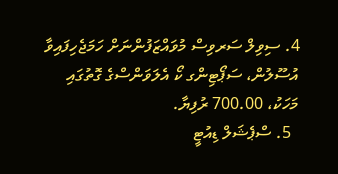4. ސިވިލް ސަރވިސް މުވައްޒަފުންނަށް ހަމަޖެހިފައިވާ އުސޫލުން، ސަޕޯޓިންގ ކޯ އެލަވަންސްގެ ގޮތުގައި މަހަކު، 700.00 ރުފިޔާ.
  5. ސްޕެޝަލް ޑިއުޓީ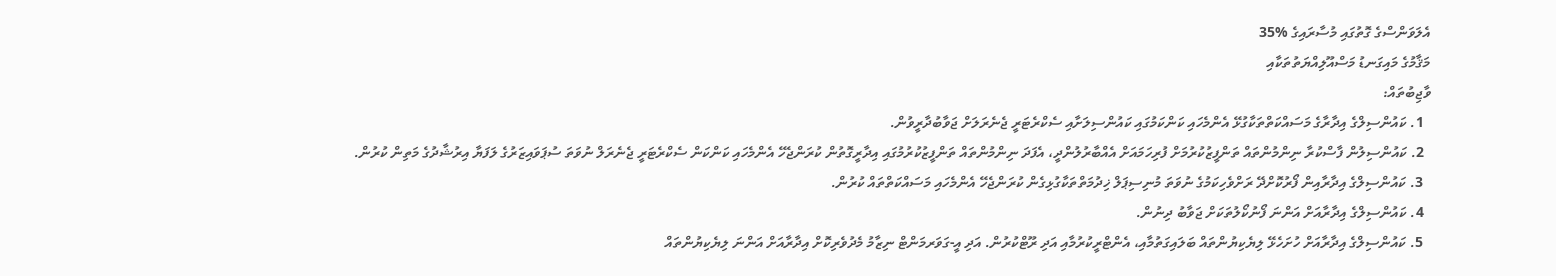އެލަވަންސްގެ ގޮތުގައި މުސާރައިގެ %35
މަޤާމުގެ މައިގަނޑު މަސްއޫލިއްޔަތުތަކާއި
ވާޖިބުތައް:
  1. ކައުންސިލްގެ އިދާރާގެ މަސައްކަތްތަކާގުޅޭ އެންމެހައި ކަންކަމުގައި ކައުންސިލަށާއި ސެކްރެޓަރީ ޖެނެރަލަށް ޖަވާބުދާރީވުން.
  2. ކައުންސިލުން ފާސްކުރާ ނިންމުންތައް ތަންފީޒުކުރުމަށް ފުރިހަމައަށް އެއްބާރުލުންދީ، އެފަދަ ނިންމުންތައް ތަންފީޒުކުރުމުގައި އިދާރީގޮތުން ކުރަންޖެހޭ އެންމެހައި ކަންކަން ސެކްރެޓަރީ ޖެނެރަލް ނުވަތަ ސުޕަވައިޒަރުގެ ލަފަޔާ އިރުޝާދުގެ މަތިން ކުރުން.
  3. ކައުންސިލްގެ އިދާރާއިން ފޯރުކޮށްދޭ ރަށްވެހިކަމުގެ ނުވަތަ މުނިސިޕަލް ޚިދުމަތްތަކާގުޅިގެން ކުރަންޖެހޭ އެންމެހައި މަސައްކަތްތައް ކުރުން.
  4. ކައުންސިލްގެ އިދާރާއަށް އަންނަ ފޯނުކޯލުތަކަށް ޖަވާބު ދިނުން.
  5. ކައުންސިލްގެ އިދާރާއަށް ހުށަހެޅޭ ލިޔެކިޔުންތައް ބަލައިގަތުމާއި، އެންޓްރީކުރުމާއި އަދި ރޫޓްކުރުން. އަދި އީ-ގަވަރމަންޓް ނިޒާމު މެދުވެރިކޮށް އިދާރާއަށް އަންނަ ލިޔެކިޔުންތައް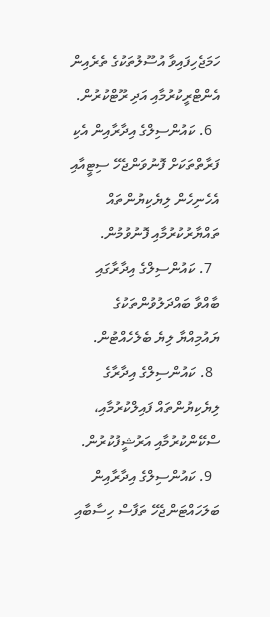ހަމަޖެހިފައިވާ އުސޫލުތަކުގެ ތެރެއިން އެންޓްރީކުރުމާއި އަދި ރޫޓްކުރުން.
  6. ކައުންސިލްގެ އިދާރާއިން އެކި ފަރާތްތަކަށް ފޮނުވަންޖެހޭ ސިޓީއާއި އެހެނިހެން ލިޔެކިޔުންތައް ތައްޔާރުކުރުމާއި ފޮނުވުމުން.
  7. ކައުންސިލްގެ އިދާރާގައި ބާއްވާ ބައްދަލުވުންތަކުގެ ޔައުމިއްޔާ ލިޔެ ބެލެހެއްޓުން.
  8. ކައުންސިލްގެ އިދާރާގެ ލިޔެކިޔުންތައް ފައިލްކުރުމާއި، ސްކޭންކުރުމާއި އަރުޝީފުކުރުން.
  9. ކައުންސިލްގެ އިދާރާއިން ބަލަހައްޓަންޖެހޭ ތަފާސް ހިސާބާއި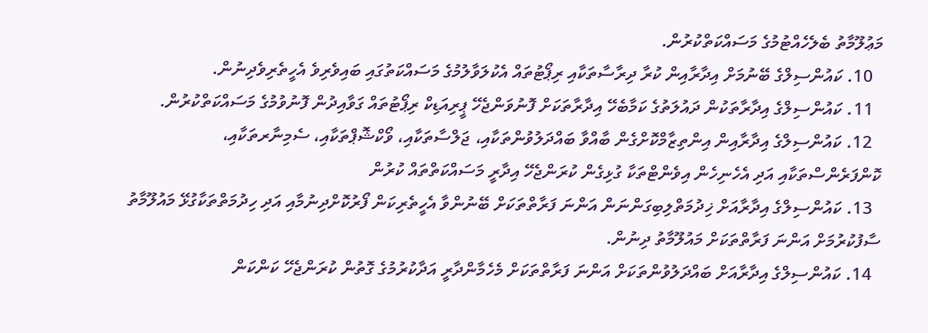މަޢުލޫމާތު ބެލެހެއްޓުމުގެ މަސައްކަތްކުރުން.
  10. ކައުންސިލްގެ ބޭނުމަށް އިދާރާއިން ކުރާ ދިރާސާތަކާއި ރިޕޯޓުތައް އެކުލަވާލުމުގެ މަސައްކަތުގައި ބައިވެރިވެ އެހީތެރިވެދިނުން.
  11. ކައުންސިލްގެ އިދާރާތަކުން ދައުލަތުގެ ކަމާބެހޭ އިދާރާތަކަށް ފޮނުވަންޖެހޭ ޕީރިއަޑިކް ރިޕޯޓުތައް ގަވާއިދުން ފޮނުވުމުގެ މަސައްކަތްކުރުން.
  12. ކައުންސިލްގެ އިދާރާއިން އިންތިޒާމްކޮށްގެން ބާއްވާ ބައްދަލުވުންތަކާއި، ޖަލްސާތަކާއި، ވޯކްޝޮޕްތަކާއި، ސެމިނާރތަކާއި، ކޮންފަރެންސްތަކާއި އަދި އެހެނިހެން އިވެންޓްތަކާ ގުޅިގެން ކުރަންޖެހޭ އިދާރީ މަސައްކަތްތައް ކުރުން
  13. ކައުންސިލްގެ އިދާރާއަށް ޚިދުމަތްލިބިގަންނަން އަންނަ ފަރާތްތަކަށް ބޭނުންވާ އެހީތެރިކަން ފޯރުކޮށްދިނުމާއި އަދި ހިދުމަތްތަކާގުޅޭ މައުލޫމާތު ސާފުކުރުމަށް އަންނަ ފަރާތްތަކަށް މައުލޫމާތު ދިނުން.
  14. ކައުންސިލްގެ އިދާރާއަށް ބައްދަލުވުންތަކަށް އަންނަ ފަރާތްތަކަށް މެހެމާންދާރީ އަދާކުރުމުގެ ގޮތުން ކުރަންޖެހޭ ކަންކަން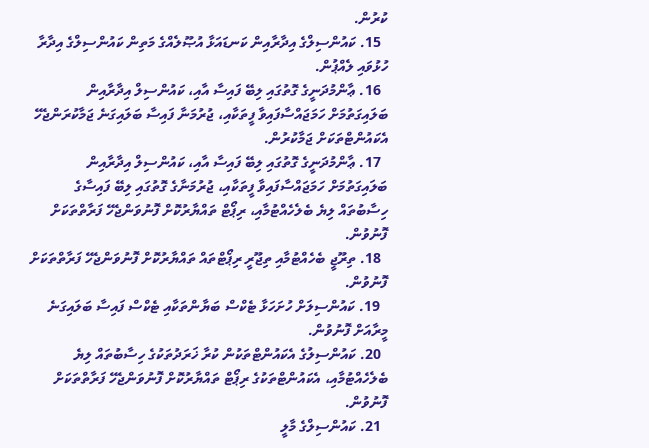ކުރުން.
  15. ކައުންސިލްގެ އިދާރާއިން ކަނޑައަޅާ އުޞޫލެއްގެ މަތިން ކައުންސިލްގެ އިދާރާ ހުޅުވައި ލެއްޕުން.
  16. ޢާންމުދަނީގެ ގޮތުގައި ލިބޭ ފައިސާ އާއި، ކައުންސިލް އިދާރާއިން ބަލައިގަތުމަށް ހަމަޖައްސާފައިވާ ފީތަކާއި، ޖުރުމަނާ ފައިސާ ބަލައިގަނެ ޖަމާކުރަންޖެހޭ އެކައުންޓްތަކަށް ޖަމާކުރުން.
  17. ޢާންމުދަނީގެ ގޮތުގައި ލިބޭ ފައިސާ އާއި، ކައުންސިލް އިދާރާއިން ބަލައިގަތުމަށް ހަމަޖައްސާފައިވާ ފީތަކާއި، ޖުރުމަނާގެ ގޮތުގައި ލިބޭ ފައިސާގެ ހިސާބުތައް ލިޔެ ބެލެހެއްޓުމާއި، ރިޕޯޓް ތައްޔާރުކޮށް ފޮނުވަންޖެހޭ ފަރާތްތަކަށް ފޮނުވުން.
  18. ތިރޫޖީ ބެހެއްޓުމާއި ތިޖޫރީ ރިޕޯޓްތައް ތައްޔާރުކޮށް ފޮނުވަންޖެހޭ ފަރާތްތަކަށް ފޮނުވުން.
  19. ކައުންސިލަށް ހުށަހަޅާ ޓެކްސް ބަޔާންތަކާއި ޓެކްސް ފައިސާ ބަލައިގަނެ މީރާއަށް ފޮނުވުން.
  20. ކައުންސިލުގެ އެކައުންޓްތަކުން ކުރާ ޚަރަދުތަކުގެ ހިސާބުތައް ލިޔެ ބެލެހެއްޓުމާއި، އެކައުންޓްތަކުގެ ރިޕޯޓް ތައްޔާރުކޮށް ފޮނުވަންޖެހޭ ފަރާތްތަކަށް ފޮނުވުން.
  21. ކައުންސިލްގެ މާލީ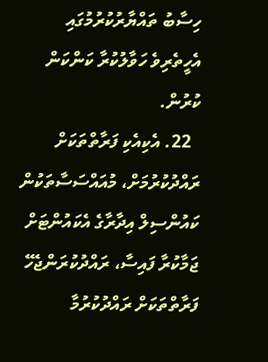ހިސާބު ތައްޔާރުކުރުމުގައި އެހީތެރިވެ ހަވާލުކުރާ ކަންކަން ކުރުން.
  22. އެކިއެކި ފަރާތްތަކަށް ރައްދުކުރުމަށް، މުއައްސަސާތަކުން ކައުންސިލް އިދާރާގެ އެކައުންޓަށް ޖަމާކުރާ ފައިސާ، ރައްދުކުރަންޖެހޭ ފަރާތްތަކަށް ރައްދުކުރުމާ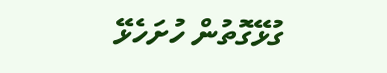ގުޅޭގޮތުން ހުށަހެޅޭ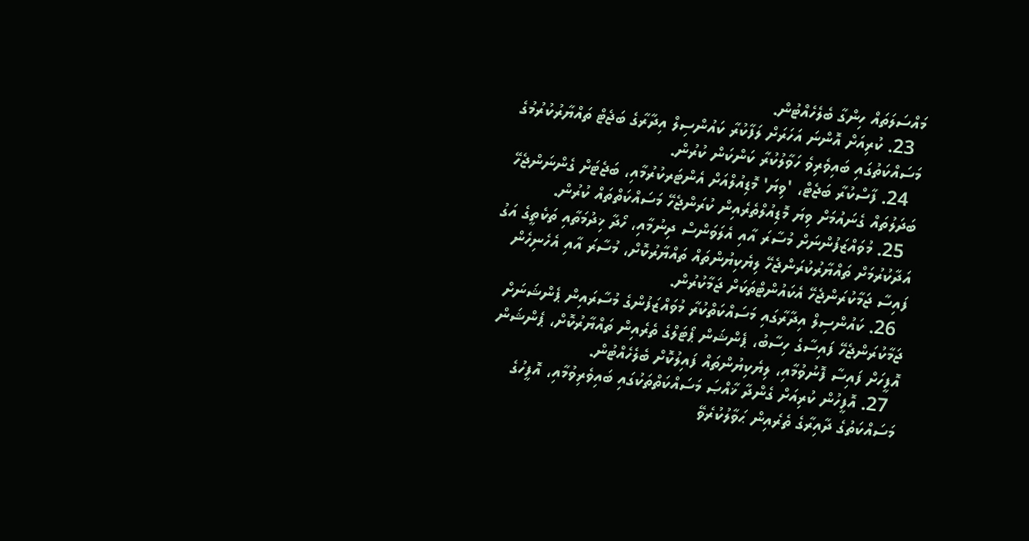މައްސަލަތައް ހިންގާ ބެލެހެއްޓުން.
  23. ކުރިއަށް އޮންނަ އަހަރަށް ލަފާކުރާ ކައުންސިލް އިދާރާގެ ބަޖެޓް ތައްޔާރުކުރުމުގެ މަސައްކަތުގައި ބައިވެރިވެ ހަވާލުކުރާ ކަންކަން ކުރުން.
  24. ފާސްކުރާ ބަޖެޓް، 'ވިޔަ' މޮޑިއުލްއަށް އެންޓަރކުރުމާއި، ބަޖެޓަށް ގެންނަންޖެހޭ ބަދަލުތައް ގެނައުމަށް ވިޔަ މޮޑިއުލްތެރެއިން ކުރަންޖެހޭ މަސައްކަތްތައް ކުރުން.
  25. މުވައްޒަފުންނަށް މުސާރަ އާއި އެލަވަންސް ދިނުމާއި، ހޯދާ ޚިދުމަތާއި ތަކެތީގެ އަގު އަދާކުރުމަށް ތައްޔާރުކުރަންޖެހޭ ލިޔެކިޔުންތައް ތައްޔާރުކޮށް، މުސާރަ އާއި އެހެނިހެން ފައިސާ ޖަމާކުރަންޖެހޭ އެކައުންޓްތަކަށް ޖަމާކުރުން.
  26. ކައުންސިލް އިދާރާގައި މަސައްކަތްކުރާ މުވައްޒަފުންގެ މުސާރައިން ޕެންޝަނަށް ޖަމާކުރަންޖެހޭ ފައިސާގެ ހިސާބު، ޕެންޝަން ޕޯޓަލްގެ ތެރެއިން ތައްޔާރުކޮށް، ޕެންޝަން އޮފީހަށް ފައިސާ ފޮނުވުމާއި، ލިޔެކިޔުންތައް ފައިލުކޮށް ބެލެހެއްޓުން.
  27. އޮފީހުން ކުރިއަށް ގެންދާ ޚާއްޞަ މަސައްކަތްތަކުގައި ބައިވެރިވުމާއި، އޮފީހުގެ މަސައްކަތުގެ ދާއިރާގެ ތެރެއިން ޙަވާލުކުރެވޭ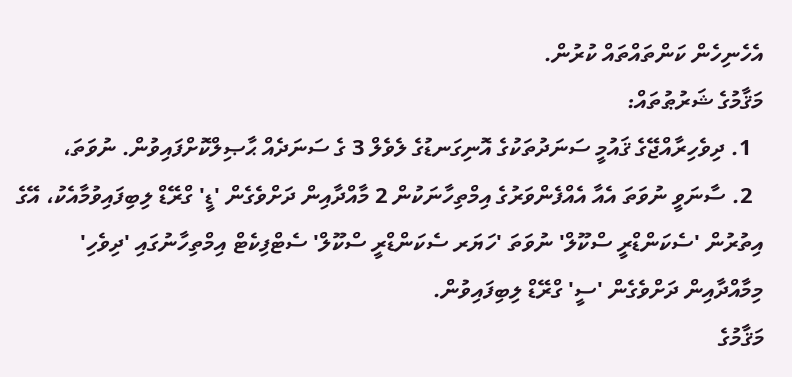އެހެނިހެން ކަންތައްތައް ކުރުން.
މަޤާމުގެ ޝަރުޠުތައް:
  1. ދިވެހިރާއްޖޭގެ ޤައުމީ ސަނަދުތަކުގެ އޮނިގަނޑުގެ ލެވެލް 3 ގެ ސަނަދެއް ޙާޞިލްކޮށްފައިވުން. ނުވަތަ،
  2. ސާނަވީ ނުވަތަ އެއާ އެއްފެންވަރުގެ އިމްތިހާނަކުން 2 މާއްދާއިން ދަށްވެގެން 'ޑީ' ގްރޭޑް ލިބިފައިވުމާއެކު، އޭގެ އިތުރުން 'ސެކަންޑްރީ ސްކޫލް' ނުވަތަ 'ހަޔަރ ސެކަންޑްރީ ސްކޫލް' ސެޓްފިކެޓް އިމްތިހާނުގައި 'ދިވެހި' މިމާއްދާއިން ދަށްވެގެން 'ސީ' ގްރޭޑް ލިބިފައިވުން.
މަޤާމުގެ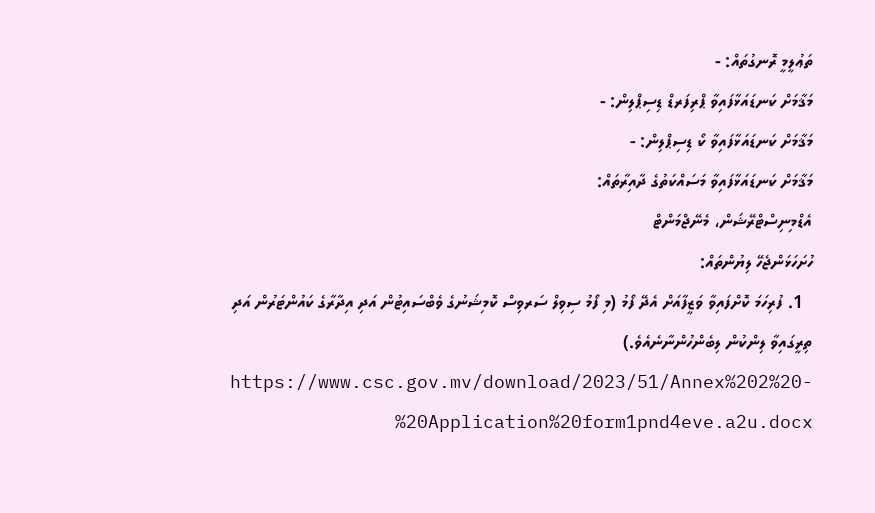ތަޢުލީމީ ރޮނގުތައް: -
މަޤާމަށް ކަނޑައަޅާފައިވާ ޕްރިފަރޑް ޑިސިޕްލިން: -
މަޤާމަށް ކަނޑައަޅާފައިވާ ކޯ ޑިސިޕްލިން: -
މަޤާމަށް ކަނޑައަޅާފައިވާ މަސައްކަތުގެ ދާއިރާތައް:
އެޑްމިނިސްޓްރޭޝަން، މެނޭޖްމަންޓް
ހުށަހަޅަންޖެހޭ ލިޔުންތައް:
  1. ފުރިހަމަ ކޮށްފައިވާ ވަޒީފާއަށް އެދޭ ފޯމު (މި ފޯމު ސިވިލް ސަރވިސް ކޮމިޝަނުގެ ވެބްސައިޓުން އަދި އިދާރާގެ ކައުންޓަރުން އަދި ތިރީގައިވާ ލިންކުން ލިބެންހުންނާނެއެވެ.) -https://www.csc.gov.mv/download/2023/51/Annex%202%20 %20Application%20form1pnd4eve.a2u.docx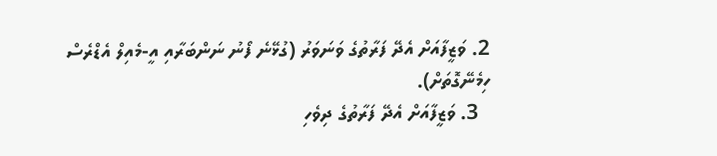2. ވަޒީފާއަށް އެދޭ ފަރާތުގެ ވަނަވަރު (ގުޅޭނެ ފޯނު ނަންބަރާއި އީ-މެއިލް އެޑްރެސް ހިމެނޭގޮތަށް).
  3. ވަޒީފާއަށް އެދޭ ފަރާތުގެ ދިވެހި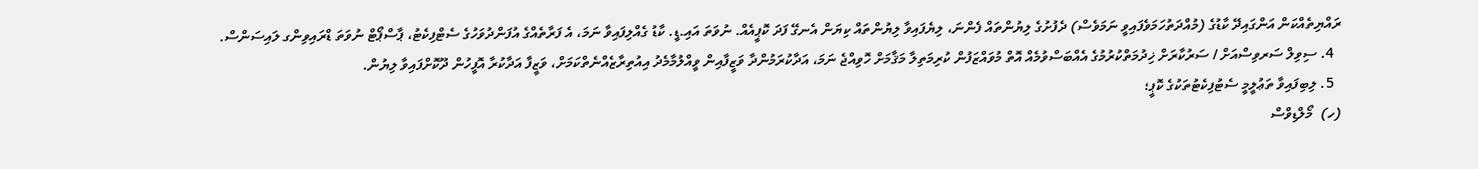ރައްޔިތެއްކަން އަންގައިދޭ ކާޑުގެ (މުއްދަތުހަމަވެފައިވީ ނަމަވެސް) ދެފުށުގެ ލިޔުންތައް ފެންނަ، ލިޔެފައިވާ ލިޔުންތައް ކިޔަން އެނގޭ ފަދަ ކޮޕީއެއް. ނުވަތަ އައި.ޑީ. ކާޑު ގެއްލިފައިވާ ނަމަ، އެ ފަރާތެއްގެ އުފަންދުވަހުގެ ސެޓްފިކެޓު، ޕާސްޕޯޓް ނުވަތަ ޑްރައިވިންގ ލައިސަންސް.
  4. ސިވިލް ސަރވިސްއަށް / ސަރުކާރަށް ޚިދުމަތްކުރުމުގެ އެއްބަސްވުމެއް އޮތް މުވައްޒަފުން ކުރިމަތިލާ މަޤާމަށް ހޮވިއްޖެ ނަމަ، އަދާކުރަމުންދާ ވަޒީފާއިން ވީއްލުމާމެދު އިއުތިރާޒެއްނެތްކަމަށް، ވަޒީފާ އަދާކުރާ އޮފީހުން ދޫކޮށްފައިވާ ލިޔުން.
  5. ލިބިފައިވާ ތަޢުލީމީ ސެޓުފިކެޓުތަކުގެ ކޮޕީ؛
(ހ)  މޯލްޑިވްސް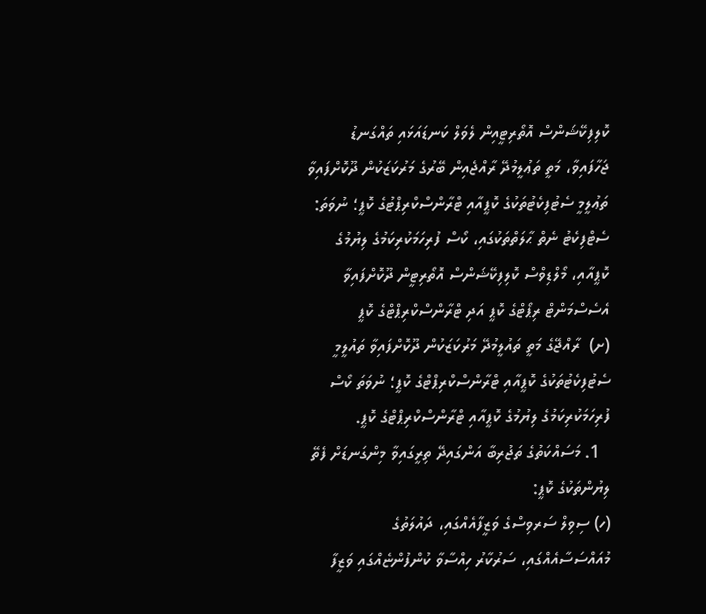ކޮލިފިކޭޝަންސް އޮތޯރިޓީއިން ލެވަލް ކަނޑައަޅައި ތައްގަނޑު ޖަހާފައިވާ، މަތީ ތަޢުލީމުދޭ ރާއްޖެއިން ބޭރުގެ މަރުކަޒަކުން ދޫކޮށްފައިވާ ތަޢުލީމީ ސެޓުފިކެޓުތަކުގެ ކޮޕީއާއި ޓްރާންސްކްރިޕްޓުގެ ކޮޕީ؛ ނުވަތަ: ސެޓްފިކެޓު ނެތް ޙާލަތްތަކުގައި، ކޯސް ފުރިހަމަކުރިކަމުގެ ލިޔުމުގެ ކޮޕީއާއި، މޯލްޑިވްސް ކޮލިފިކޭޝަންސް އޮތޯރިޓީން ދޫކޮށްފައިވާ އެސެސްމަންޓް ރިޕޯޓްގެ ކޮޕީ އަދި ޓްރާންސްކްރިޕްޓްގެ ކޮޕީ
(ށ)  ރާއްޖޭގެ މަތީ ތައުލީމުދޭ މަރުކަޒަކުން ދޫކޮށްފައިވާ ތައުލީމީ ސެޓުފިކެޓުތަކުގެ ކޮޕީއާއި ޓްރާންސްކްރިޕްޓްގެ ކޮޕީ؛ ނުވަތަ ކޯސް ފުރިހަމަކުރިކަމުގެ ލިޔުމުގެ ކޮޕީއާއި ޓްރާންސްކްރިޕްޓްގެ ކޮޕީ.
  1. މަސައްކަތުގެ ތަޖުރިބާ އަންގައިދޭ ތިރީގައިވާ މިންގަނޑަށް ފެތޭ ލިޔުންތަކުގެ ކޮޕީ:
(ހ) ސިވިލް ސަރވިސްގެ ވަޒީފާއެއްގައި، ދައުލަތުގެ މުއައްސަސާއެއްގައި، ސަރުކާރު ހިއްސާވާ ކުންފުންޏެއްގައި ވަޒީފާ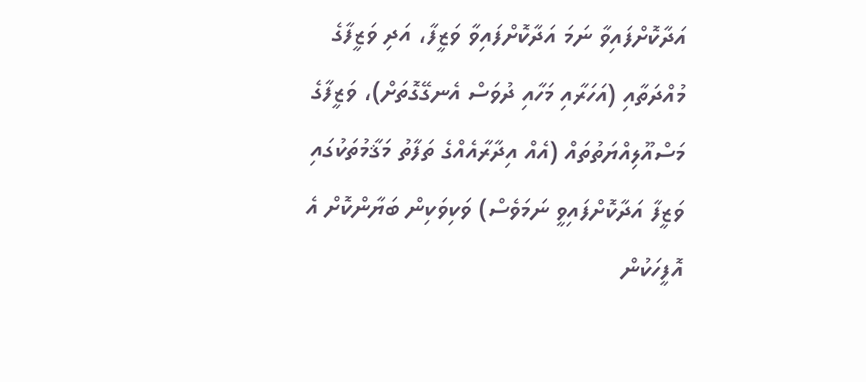އަދާކޮށްފައިވާ ނަމަ އަދާކޮށްފައިވާ ވަޒީފާ، އަދި ވަޒީފާގެ މުއްދަތާއި (އަހަރާއި މަހާއި ދުވަސް އެނގޭގޮތަށް)، ވަޒީފާގެ މަސްއޫލިއްޔަތުތައް (އެއް އިދާރާއެއްގެ ތަފާތު މަޤާމުތަކުގައި ވަޒީފާ އަދާކޮށްފައިވީ ނަމަވެސް) ވަކިވަކިން ބަޔާންކޮށް އެ އޮފީހަކުން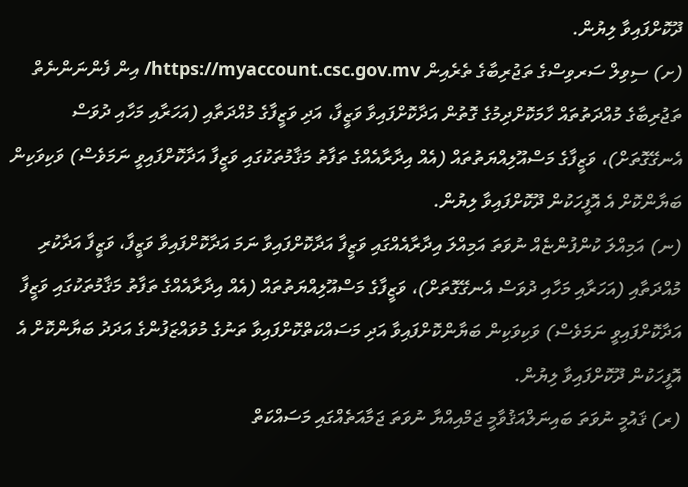ދޫކޮށްފައިވާ ލިޔުން.
(ށ) ސިވިލް ސަރވިސްގެ ތަޖުރިބާގެ ތެރެއިން https://myaccount.csc.gov.mv/ އިން ފެންނަންނެތް ތަޖުރިބާގެ މުއްދަތުތައް ހާމަކޮށްދިމުގެ ގޮތުން އަދާކޮށްފައިވާ ވަޒީފާ، އަދި ވަޒީފާގެ މުއްދަތާއި (އަހަރާއި މަހާއި ދުވަސް އެނގޭގޮތަށް)، ވަޒީފާގެ މަސްއޫލިއްޔަތުތައް (އެއް އިދާރާއެއްގެ ތަފާތު މަޤާމުތަކުގައި ވަޒީފާ އަދާކޮށްފައިވީ ނަމަވެސް) ވަކިވަކިން ބަޔާންކޮށް އެ އޮފީހަކުން ދޫކޮށްފައިވާ ލިޔުން.
(ނ) އަމިއްލަ ކުންފުންޏެއް ނުވަތަ އަމިއްލަ އިދާރާއެއްގައި ވަޒީފާ އަދާކޮށްފައިވާ ނަމަ އަދާކޮށްފައިވާ ވަޒީފާ، ވަޒީފާ އަދާކުރި މުއްދަތާއި (އަހަރާއި މަހާއި ދުވަސް އެނގޭގޮތަށް)، ވަޒީފާގެ މަސްއޫލިއްޔަތުތައް (އެއް އިދާރާއެއްގެ ތަފާތު މަޤާމުތަކުގައި ވަޒީފާ އަދާކޮށްފައިވީ ނަމަވެސް) ވަކިވަކިން ބަޔާންކޮށްފައިވާ އަދި މަސައްކަތްކޮށްފައިވާ ތަނުގެ މުވައްޒަފުންގެ އަދަދު ބަޔާންކޮށް އެ އޮފީހަކުން ދޫކޮށްފައިވާ ލިޔުން.
(ރ) ޤައުމީ ނުވަތަ ބައިނަލްއަޤުވާމީ ޖަމްއިއްޔާ ނުވަތަ ޖަމާއަތެއްގައި މަސައްކަތް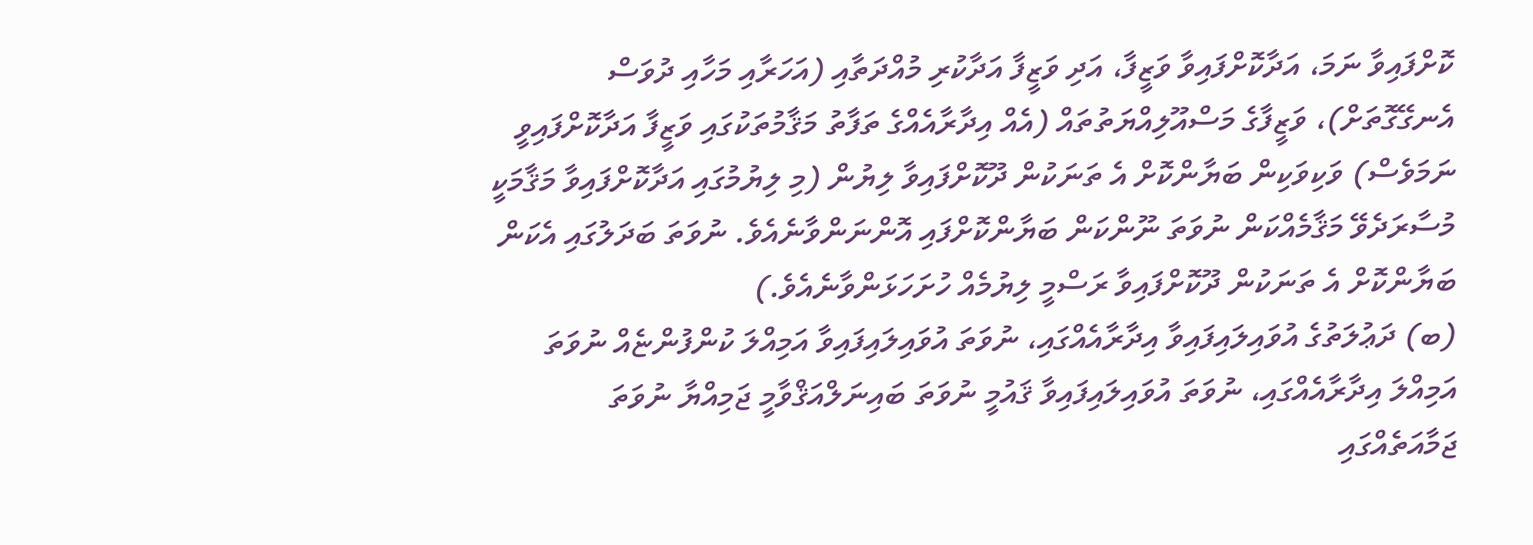ކޮށްފައިވާ ނަމަ، އަދާކޮށްފައިވާ ވަޒީފާ، އަދި ވަޒީފާ އަދާކުރި މުއްދަތާއި (އަހަރާއި މަހާއި ދުވަސް އެނގޭގޮތަށް)، ވަޒީފާގެ މަސްއޫލިއްޔަތުތައް (އެއް އިދާރާއެއްގެ ތަފާތު މަޤާމުތަކުގައި ވަޒީފާ އަދާކޮށްފައިވީ ނަމަވެސް) ވަކިވަކިން ބަޔާންކޮށް އެ ތަނަކުން ދޫކޮށްފައިވާ ލިޔުން (މި ލިޔުމުގައި އަދާކޮށްފައިވާ މަޤާމަކީ މުސާރަދެވޭ މަޤާމެއްކަން ނުވަތަ ނޫންކަން ބަޔާންކޮށްފައި އޮންނަންވާނެއެވެ. ނުވަތަ ބަދަލުގައި އެކަން ބަޔާންކޮށް އެ ތަނަކުން ދޫކޮށްފައިވާ ރަސްމީ ލިޔުމެއް ހުށަހަޅަންވާނެއެވެ.)
(ބ) ދަޢުލަތުގެ އުވައިލައިފައިވާ އިދާރާއެއްގައި، ނުވަތަ އުވައިލައިފައިވާ އަމިއްލަ ކުންފުންޏެއް ނުވަތަ އަމިއްލަ އިދާރާއެއްގައި، ނުވަތަ އުވައިލައިފައިވާ ޤައުމީ ނުވަތަ ބައިނަލްއަޤްވާމީ ޖަމިއްޔާ ނުވަތަ ޖަމާއަތެއްގައި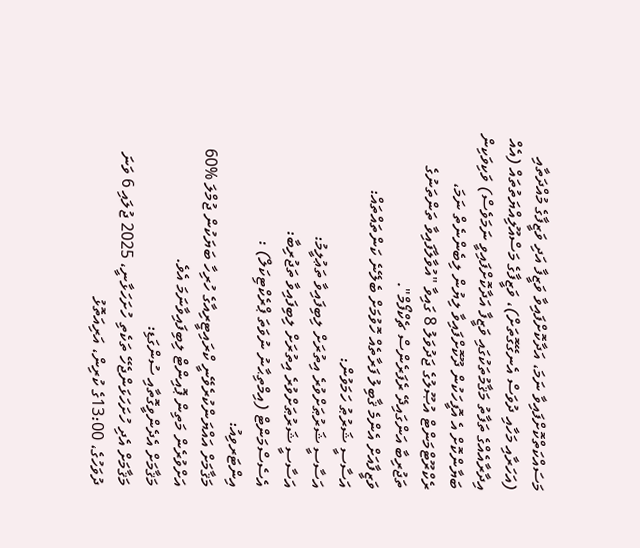މަސައްކަތްކޮށްފައިވާ ނަމަ، އަދާކޮށްފައިވާ ވަޒީފާ އަދި ވަޒީފާގެ މުއްދަތާއި (އަހަރާއި މަހާއި ދުވަސް އެނގޭގޮތަށް)، ވަޒީފާގެ މަސްއޫލިއްޔަތުތައް (އެއް އިދާރާއެއްގެ ތަފާތު މަޤާމުތަކުގައި ވަޒީފާ އަދާކޮށްފައިވީ ނަމަވެސް) ވަކިވަކިން ބަޔާންކޮށް އެ އޮފީހަކުން ދޫކޮށްފައިވާ ލިޔުން ލިބެންނެތް ނަމަ، ރެކްރޫޓްމަންޓް އުޞޫލުގެ ޖަދުވަލު 8 ގައިވާ "އުވާލާފައިވާ ތަންތަނުގެ ތަޖުރިބާ އަންގައިދޭ ރެފަރެންސް ޗެކްފޯމް".
ވަޒީފާއަށް އެންމެ ޤާބިލު ފަރާތެއް ހޮވުމަށް ބެލޭނެ ކަންތައްތައް:
އަސާސީ ޝަރުޠު ހަމަވުން:
އަސާސީ ޝަރުޠަށްވުރެ އިތުރަށް ލިބިފައިވާ ތަޢުލީމު:
އަސާސީ ޝަރުޠަށްވުރެ އިތުރަށް ލިބިފައިވާ ތަޖުރިބާ:
އެސެސްމަންޓް (އިމްތިޙާނު ނުވަތަ ޕްރެކްޓިކަލް) :
އިންޓަރވިއު:
މަޤާމަށް އައްޔަންކުރެވޭނީ ކްރައިޓީރިއާގެ ހުރިހާ ބަޔަކުން ޖުމްލަ %60 އަށްވުރެން މަތިން ޕޮއިންޓް ލިބިފައިވާނަމަ އެވެ.
މަޤާމަށް އެދެންވީގޮތާއި ސުންގަޑި:
މަޤާމަށް އެދި ހުށަހަޅަންޖެހޭ ތަކެތި ހުށަހަޅާނީ، 2025 ޖުލައި 6 ވަނަ ދުވަހުގެ، 13:00ގެ ކުރިން، އަރިއަތޮޅު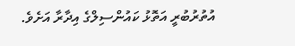އުތުރުބުރީ އަތޮޅު ކައުންސިލްގެ އިދާރާ އަށެވެ.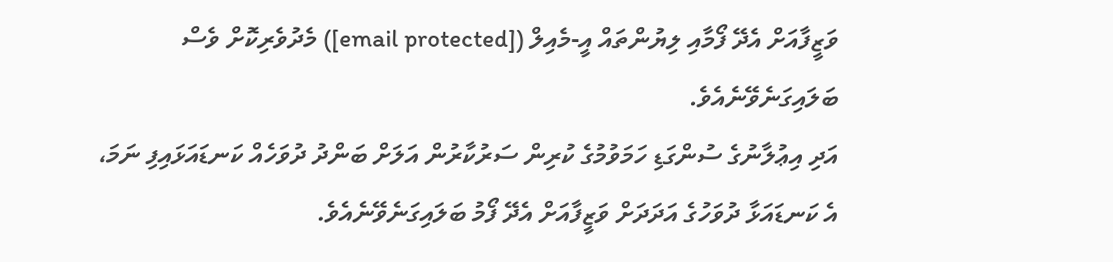ވަޒީފާއަށް އެދޭ ފޯމާއި ލިޔުންތައް އީ-މެއިލް ([email protected]) މެދުވެރިކޮށް ވެސް ބަލައިގަނެވޭނެއެވެ.
އަދި އިޢުލާނުގެ ސުންގަޑި ހަމަވުމުގެ ކުރިން ސަރުކާރުން އަލަށް ބަންދު ދުވަހެއް ކަނޑައަޅައިފި ނަމަ، އެ ކަނޑައަޅާ ދުވަހުގެ އަދަދަށް ވަޒީފާއަށް އެދޭ ފޯމު ބަލައިގަނެވޭނެއެވެ.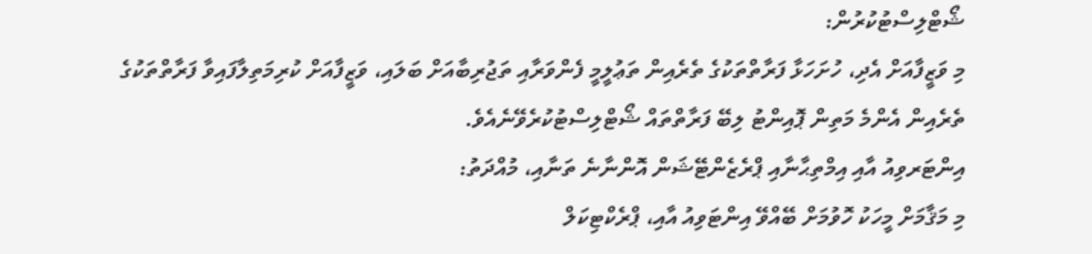ޝޯޓްލިސްޓުކުރުން:
މި ވަޒީފާއަށް އެދި، ހުށަހަޅާ ފަރާތްތަކުގެ ތެރެއިން ތަޢުލީމީ ފެންވަރާއި ތަޖުރިބާއަށް ބަލައި، ވަޒީފާއަށް ކުރިމަތިލާފައިވާ ފަރާތްތަކުގެ ތެރެއިން އެންމެ މަތިން ޕޮއިންޓު ލިބޭ ފަރާތްތައް ޝޯޓްލިސްޓުކުރެވޭނެއެވެ.
އިންޓަރވިއު އާއި އިމްތިޙާނާއި ޕްރެޒެންޓޭޝަން އޮންނާނެ ތަނާއި، މުއްދަތު:
މި މަޤާމަށް މީހަކު ހޮވުމަށް ބޭއްވޭ އިންޓަވިއު އާއި، ޕްރެކްޓިކަލް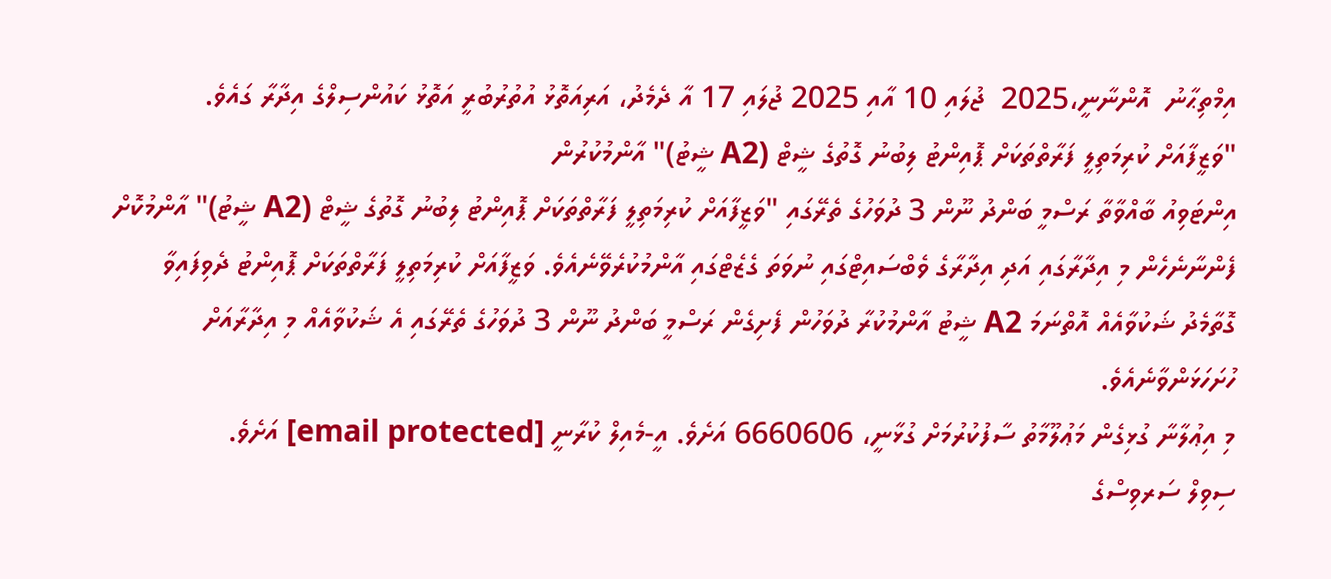އިމްތިޙާނު  އޮންނާނީ،2025  ޖުލައި 10 އާއި 2025 ޖުލައި 17 އާ ދެމެދު، އަރިއަތޮޅު އުތުރުބުރީ އަތޮޅު ކައުންސިލްގެ އިދާރާ ގައެވެ.
"ވަޒީފާއަށް ކުރިމަތިލީ ފަރާތްތަކަށް ޕޮއިންޓު ލިބުނު ގޮތުގެ ޝީޓް (A2 ޝީޓު)" އާންމުކުރުން
އިންޓަވިއު ބާއްވާތާ ރަސްމީ ބަންދު ނޫން 3 ދުވަހުގެ ތެރޭގައި "ވަޒީފާއަށް ކުރިމަތިލީ ފަރާތްތަކަށް ޕޮއިންޓު ލިބުނު ގޮތުގެ ޝީޓް (A2 ޝީޓު)" އާންމުކޮށް ފެންނާނެހެން މި އިދާރާގައި އަދި އިދާރާގެ ވެބްސައިޓްގައި ނުވަތަ ގެޒެޓްގައި އާންމުކުރެވޭނެއެވެ. ވަޒީފާއަށް ކުރިމަތިލީ ފަރާތްތަކަށް ޕޮއިންޓު ދެވިފައިވާ ގޮތާމެދު ޝަކުވާއެއް އޮތްނަމަ A2 ޝީޓު އާންމުކުރާ ދުވަހުން ފެށިގެން ރަސްމީ ބަންދު ނޫން 3 ދުވަހުގެ ތެރޭގައި އެ ޝަކުވާއެއް މި އިދާރާއަށް ހުށަހަޅަންވާނެއެވެ.
މި އިޢުލާނާ ގުޅިގެން މަޢުލޫމާތު ސާފުކުރުމަށް ގުޅާނީ، 6660606 އަށެވެ. އީ-މެއިލް ކުރާނީ [email protected] އަށެވެ.
ސިވިލް ސަރވިސްގެ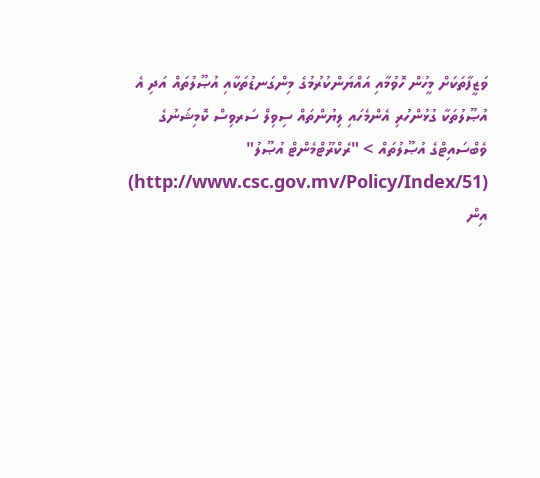ވަޒީފާތަކަށް މީހުން ހޮވުމާއި އައްޔަންކުރުމުގެ މިންގަނޑުތަކާއި އުޞޫލުތައް އަދި އެ އުޞޫލުތަކާ ގުޅުންހުރި އެންމެހައި ލިޔުންތައް ސިވިލް ސަރވިސް ކޮމިޝަނުގެ ވެބްސައިޓްގެ އުޞޫލުތައް > "ރެކްރޫޓްމެންޓް އުޞޫލު" (http://www.csc.gov.mv/Policy/Index/51) އިން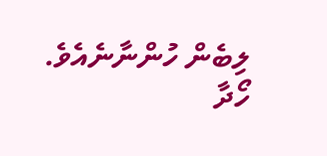ލިބެން ހުންނާނެއެވެ.
ހޯދާ